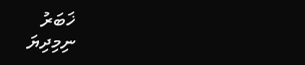ޚަބަރު
ނިމިދިޔަ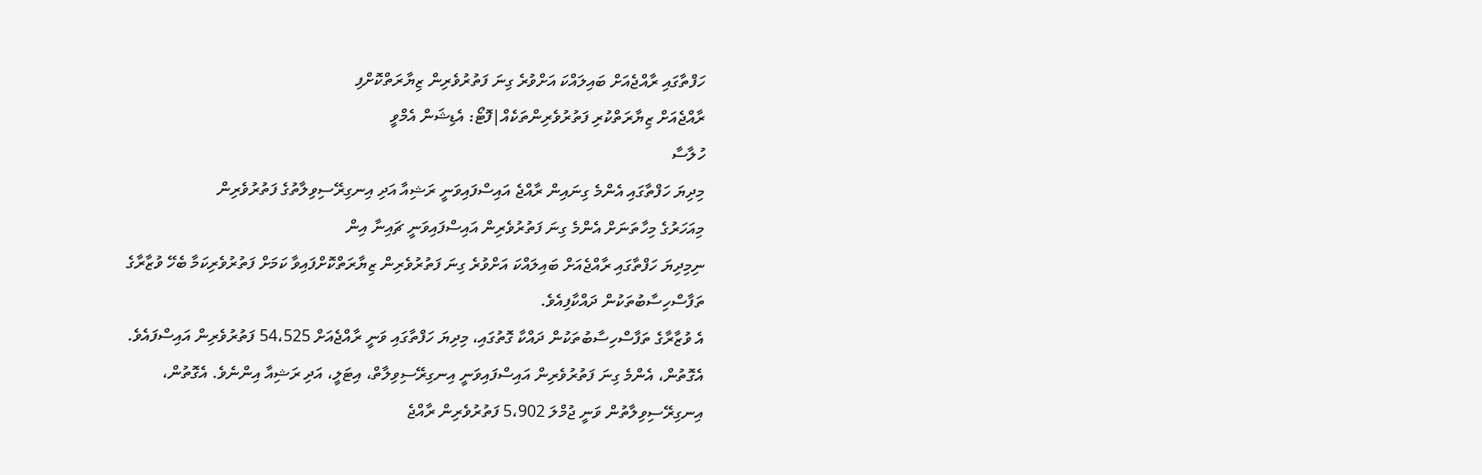ހަފްތާގައި ރާއްޖެއަށް ބައިލައްކަ އަށްވުރެ ގިނަ ފަތުރުވެރިން ޒިޔާރަތްކޮށްފި
ރާއްޖެއަށް ޒިޔާރަތްކުރި ފަތުރުވެރިންތަކެއް|ފޮޓޯ: އެޑިޝަން އެމްވީ
ހުލާސާ
މިދިޔަ ހަފްތާގައި އެންމެ ގިނައިން ރާއްޖެ އައިސްފައިވަނީ ރަޝިއާ އަދި އިނގިރޭސިވިލާތުގެ ފަތުރުވެރިން
މިއަހަރުގެ މިހާތަނަށް އެންމެ ގިނަ ފަތުރުވެރިން އައިސްފައިވަނީ ޗައިނާ އިން
ނިމިދިޔަ ހަފްތާގައި ރާއްޖެއަށް ބައިލައްކަ އަށްވުރެ ގިނަ ފަތުރުވެރިން ޒިޔާރަތްކޮށްފައިވާ ކަމަށް ފަތުރުވެރިކަމާ ބެހޭ ވުޒާރާގެ ތަފާސްހިސާބުތަކުން ދައްކާފިއެވެ.
އެ ވުޒާރާގެ ތަފާސްހިސާބުތަކުން ދައްކާ ގޮތުގައި، މިދިޔަ ހަފްތާގައި ވަނީ ރާއްޖެއަށް 54،525 ފަތުރުވެރިން އައިސްފައެވެ. އެގޮތުން، އެންމެ ގިނަ ފަތުރުވެރިން އައިސްފައިވަނީ އިނގިރޭސިވިލާތް، އިޓަލީ، އަދި ރަޝިއާ އިންނެވެ. އެގޮތުން، އިނގިރޭސިވިލާތުން ވަނީ ޖުމްލަ 5،902 ފަތުރުވެރިން ރާއްޖެ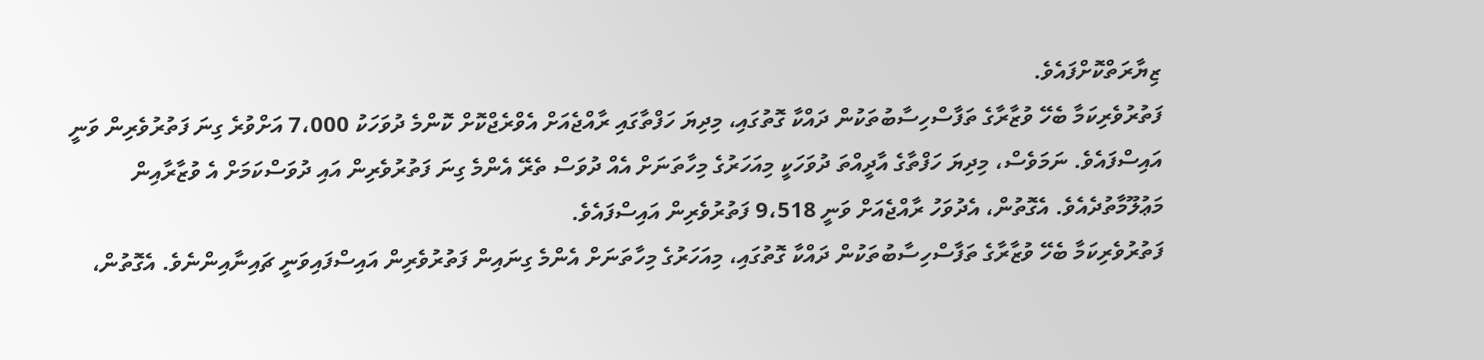ޒިޔާރަތްކޮށްފައެވެ.
ފަތުރުވެރިކަމާ ބެހޭ ވުޒާރާގެ ތަފާސްހިސާބުތަކުން ދައްކާ ގޮތުގައި، މިދިޔަ ހަފްތާގައި ރާއްޖެއަށް އެވްރެޖްކޮށް ކޮންމެ ދުވަހަކު 7،000 އަށްވުރެ ގިނަ ފަތުރުވެރިން ވަނީ އައިސްފައެވެ. ނަމަވެސް، މިދިޔަ ހަފްތާގެ އާދީއްތަ ދުވަހަކީ މިއަހަރުގެ މިހާތަނަށް އެއް ދުވަސް ތެރޭ އެންމެ ގިނަ ފަތުރުވެރިން އައި ދުވަސްކަމަށް އެ ވުޒާރާއިން މަޢުލޫމާތުދެއެވެ. އެގޮތުން، އެދުވަހު ރާއްޖެއަށް ވަނީ 9،518 ފަތުރުވެރިން އައިސްފައެވެ.
ފަތުރުވެރިކަމާ ބެހޭ ވުޒާރާގެ ތަފާސްހިސާބުތަކުން ދައްކާ ގޮތުގައި، މިއަހަރުގެ މިހާތަނަށް އެންމެ ގިނައިން ފަތުރުވެރިން އައިސްފައިވަނީ ޗައިނާއިންނެވެ. އެގޮތުން،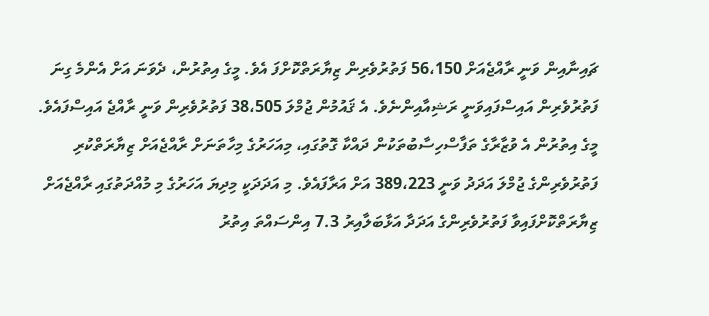ޗައިނާއިން ވަނީ ރާއްޖެއަށް 56،150 ފަތުރުވެރިން ޒިޔާރަތްކޮށްފަ އެވެ. މީގެ އިތުރުން، ދެވަނަ އަށް އެންމެ ގިނަ ފަތުރުވެރިން އައިސްފައިވަނީ ރަޝިއާއިންނެވެ. އެ ޤައުމުން ޖުމްލަ 38،505 ފަތުރުވެރިން ވަނީ ރާއްޖެ އައިސްފައެވެ.
މީގެ އިތުރުން އެ ވުޒާރާގެ ތަފާސްހިސާބުތަކުން ދައްކާ ގޮތުގައި، މިއަހަރުގެ މިހާތަނަށް ރާއްޖެއަށް ޒިޔާރަތްކުރި ފަތުރުވެރިންގެ ޖުމްލަ އަދަދު ވަނީ 389،223 އަށް އަރާފައެވެ. މި އަދަދަކީ މިދިޔަ އަހަރުގެ މި މުއްދަތުގައި ރާއްޖެއަށް ޒިޔާރަތްކޮށްފައިވާ ފަތުރުވެރިންގެ އަދަދާ އަޅާބަލާއިރު 7.3 އިންސައްތަ އިތުރު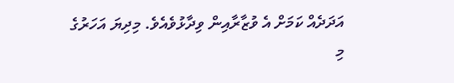އަދަދެއް ކަމަށް އެ ވުޒާރާއިން ވިދާޅުވެއެވެ. މިދިޔަ އަހަރުގެ މި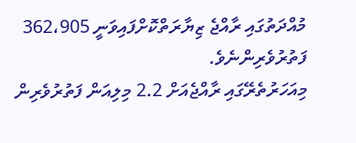މުއްދަތުގައި ރާއްޖެ ޒިޔާރަތްކޮށްފައިވަނީ 362،905 ފަތުރުވެރިންނެވެ.
މިއަހަރުތެރޭގައި ރާއްޖެއަށް 2.2 މިލިއަން ފަތުރުވެރިން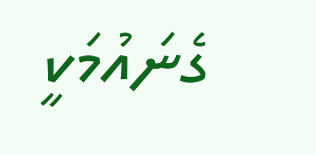ގެނައުމަކީ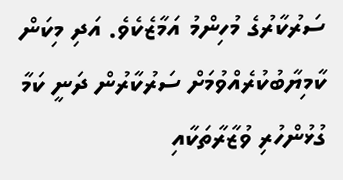ސަރުކާރުގެ މުހިންމު އަމާޒެކެވެ. އަދި މިކަން ކާމިޔާބުކުރެއްވުމަށް ސަރުކާރުން ދަނީ ކަމާ ގުޅުންހުރި ވުޒާރާތަކާއި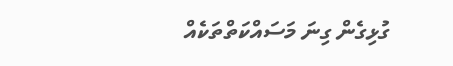ގުޅިގެން ގިނަ މަސައްކަތްތަކެއް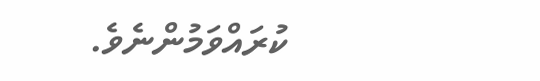ކުރައްވަމުންނެވެ.